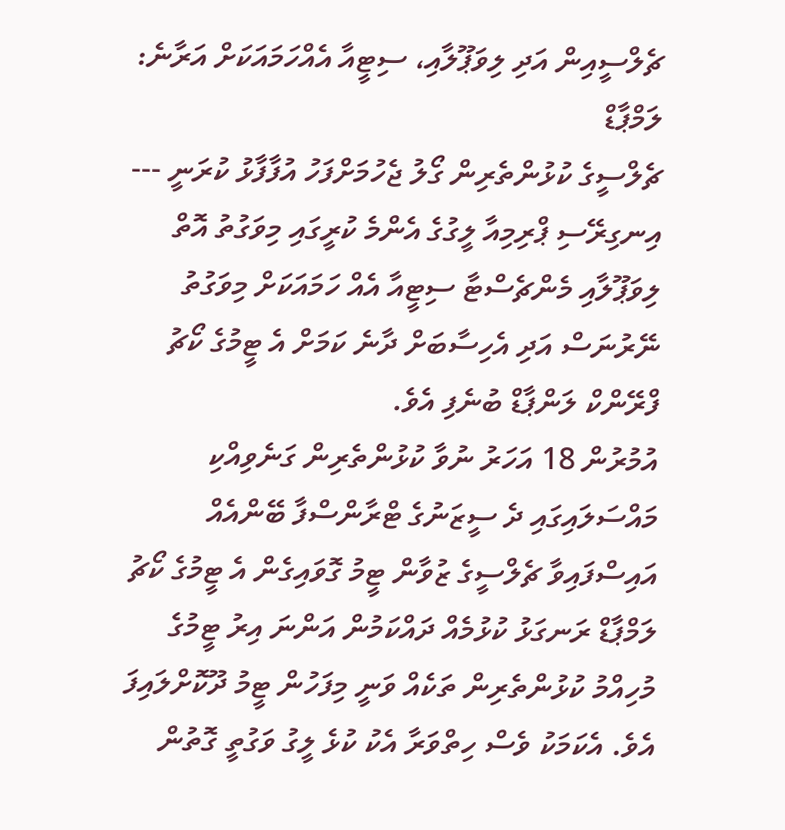ޗެލްސީއިން އަދި ލިވަޕޫލާއި، ސިޓީއާ އެއްހަމައަކަށް އަރާނެ: ލަމްޕާޑް
ޗެލްސީގެ ކުޅުންތެރިން ގޯލު ޖެހުމަށްފަހު އުފާފާޅު ކުރަނީ ---
އިނގިރޭސި ޕްރިމިއާ ލީގުގެ އެންމެ ކުރީގައި މިވަގުތު އޮތް ލިވަޕޫލާއި މެންޗެސްޓާ ސިޓީއާ އެއް ހަމައަކަށް މިވަގުތު ނޭރުނަސް އަދި އެހިސާބަށް ދާނެ ކަމަށް އެ ޓީމުގެ ކޯޗު ފްރޭންކް ލަންޕާޑް ބުނެފި އެވެ.
އުމުރުން 18 އަހަރު ނުވާ ކުޅުންތެރިން ގަނެވިއްކި މައްސަލައިގައި ދެ ސީޒަނުގެ ޓްރާންސްފާ ބޭންއެއް އައިސްފައިވާ ޗެލްސީގެ ޒުވާން ޓީމު ގޮވައިގެން އެ ޓީމުގެ ކޯޗު ލަމްޕާޑް ރަނގަޅު ކުޅުމެއް ދައްކަމުން އަންނަ އިރު ޓީމުގެ މުހިއްމު ކުޅުންތެރިން ތަކެއް ވަނީ މިފަހުން ޓީމު ދޫކޮށްލައިފަ އެވެ. އެކަމަކު ވެސް ހިތްވަރާ އެކު ކުޅެ ލީގު ވަގުތީ ގޮތުން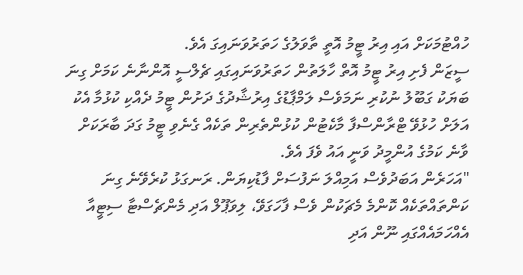ހުއްޓުމަކަށް އައި އިރު ޓީމު އޮތީ ތާވަލުގެ ހަތަރުވަނައިގަ އެވެ.
ސީޒަން ފެށި އިރު ޓީމު އޮތް ހާލަތުން ހަތަރުވަނައިގައި ޗެލްސީ އޮންނާނެ ކަމަށް ގިނަ ބަޔަކު ގަބޫލު ނުކުރި ނަމަވެސް ލަމްޕާޑުގެ އިރުޝާދުގެ ދަށުން ޓީމު ދެއްކި ކުޅުމާ އެކު އަލަށް ހުޅުވޭ ޓްރާންސްފާ މާކެޓުން ކުޅުންތެރިން ތަކެއް ގެނެވި ޓީމު ގަދަ ބާރަކަށް ވާނެ ކަމުގެ އުންމީދު ވަނީ އައު ވެފަ އެވެ.
"އަހަރެން އަބަދުވެސް އަމިއްލަ ނަފުސަށް ފާޑުކިޔަން. ރަނގަޅު ކުރެވޭނެ ގިނަ ކަންތައްތަކެއް ކޮންމެ މެޗަކުން ވެސް ފާހަގަވޭ، ލިވަޕޫލް އަދި މެންޗެސްޓާ ސިޓީއާ އެއްހަމައެއްގައި ނޫން އަދި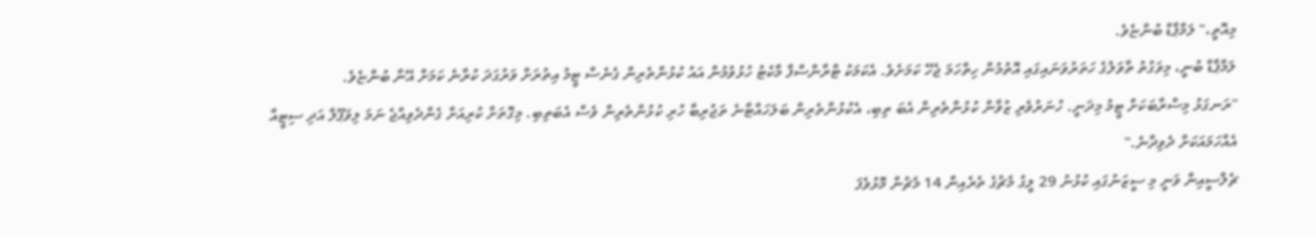މިއޮތީ،" ލަމްޕާޑް ބުންޏެވެ.
ލަމްޕާޑް ބުނީ، މިވަގުތު ތާވަލުގެ ހަތަރުވަނައިގައި އޮތުމުން ހިތްހަމަ ޖެހޭ ކަމަށެވެ. އެކަމަކު ޓްރާންސްފާ މާކެޓު ހުޅުވުމުން އައު ކުޅުންތެރިން ގެނެސް ޓީމު އިތުރަށް ވަރުގަދަ ކުރާނެ ކަމަށް އޭނާ ބުންޏެވެ.
"ރަނގަޅު މިސްރާބަކަށް ޓީމު މިދަނީ. ހުނަރުވެރި ޒުވާން ކުޅުންތެރިން އެބަ ތިބި، އެކުޅުންތެރިން ބަލަހައްޓާނެ ތަޖުރިބާ ހުރި ކުޅުންތެރިން ވެސް އެބަތިބި. މިގޮތަށް ކުރިއަށް ގެންދެވިއްޖެ ނަމަ ލިވަޕޫލް އަދި ސިޓީއާ އެއްހަމައަކަށް ދެވިދާނެ."
ޗެލްސީއިން ވަނީ މި ސީޒަނުގައި ކުޅުނު 29 ލީގު މެޗުގެ ތެރެއިން 14 މެޗުން މޮޅުވެފަ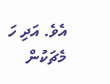އެވެ. އަދި ހަ މެޗަކުން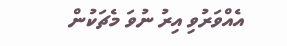އެއްވަރުވި އިރު ނުވަ މެޗަކުން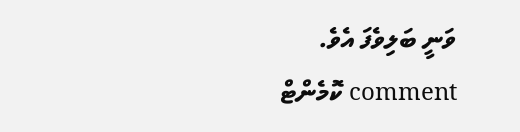ވަނީ ބަލިވެފަ އެވެ.
comment ކޮމެންޓް